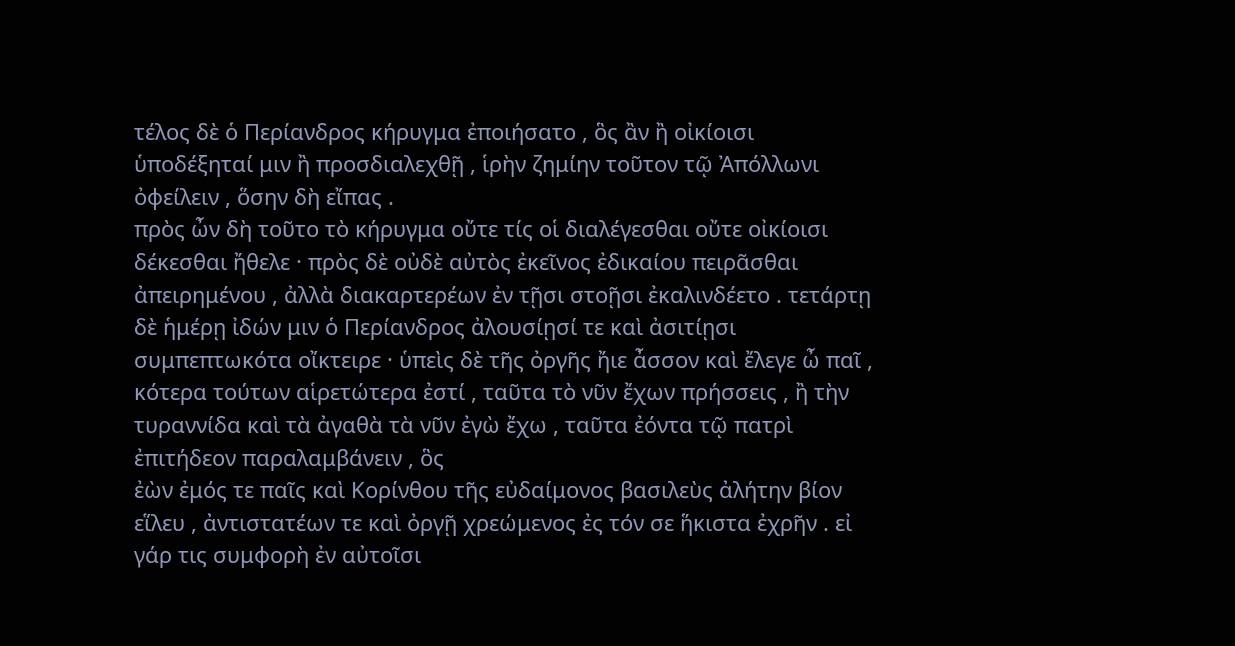τέλος δὲ ὁ Περίανδρος κήρυγμα ἐποιήσατο , ὃς ἂν ἢ οἰκίοισι ὑποδέξηταί μιν ἢ προσδιαλεχθῇ , ἱρὴν ζημίην τοῦτον τῷ Ἀπόλλωνι ὀφείλειν , ὅσην δὴ εἴπας .
πρὸς ὦν δὴ τοῦτο τὸ κήρυγμα οὔτε τίς οἱ διαλέγεσθαι οὔτε οἰκίοισι δέκεσθαι ἤθελε · πρὸς δὲ οὐδὲ αὐτὸς ἐκεῖνος ἐδικαίου πειρᾶσθαι ἀπειρημένου , ἀλλὰ διακαρτερέων ἐν τῇσι στοῇσι ἐκαλινδέετο . τετάρτῃ
δὲ ἡμέρῃ ἰδών μιν ὁ Περίανδρος ἀλουσίῃσί τε καὶ ἀσιτίῃσι συμπεπτωκότα οἴκτειρε · ὑπεὶς δὲ τῆς ὀργῆς ἤιε ἆσσον καὶ ἔλεγε ὦ παῖ , κότερα τούτων αἱρετώτερα ἐστί , ταῦτα τὸ νῦν ἔχων πρήσσεις , ἢ τὴν τυραννίδα καὶ τὰ ἀγαθὰ τὰ νῦν ἐγὼ ἔχω , ταῦτα ἐόντα τῷ πατρὶ ἐπιτήδεον παραλαμβάνειν , ὃς
ἐὼν ἐμός τε παῖς καὶ Κορίνθου τῆς εὐδαίμονος βασιλεὺς ἀλήτην βίον εἵλευ , ἀντιστατέων τε καὶ ὀργῇ χρεώμενος ἐς τόν σε ἥκιστα ἐχρῆν . εἰ γάρ τις συμφορὴ ἐν αὐτοῖσι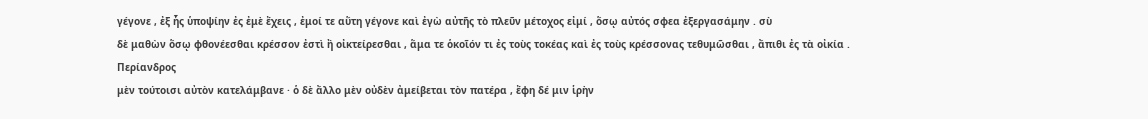γέγονε , ἐξ ἧς ὑποψίην ἐς ἐμὲ ἔχεις , ἐμοί τε αὕτη γέγονε καὶ ἐγὼ αὐτῆς τὸ πλεῦν μέτοχος εἰμί , ὅσῳ αὐτός σφεα ἐξεργασάμην . σὺ
δὲ μαθὼν ὅσῳ φθονέεσθαι κρέσσον ἐστὶ ἢ οἰκτείρεσθαι , ἅμα τε ὁκοῖόν τι ἐς τοὺς τοκέας καὶ ἐς τοὺς κρέσσονας τεθυμῶσθαι , ἄπιθι ἐς τὰ οἰκία . Περίανδρος
μὲν τούτοισι αὐτὸν κατελάμβανε · ὁ δὲ ἄλλο μὲν οὐδὲν ἀμείβεται τὸν πατέρα , ἔφη δέ μιν ἱρὴν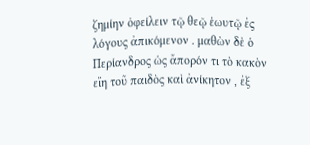ζημίην ὀφείλειν τῷ θεῷ ἑωυτῷ ἐς λόγους ἀπικόμενον . μαθὼν δὲ ὁ Περίανδρος ὡς ἄπορόν τι τὸ κακὸν εἴη τοῦ παιδὸς καὶ ἀνίκητον , ἐξ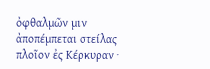ὀφθαλμῶν μιν ἀποπέμπεται στείλας πλοῖον ἐς Κέρκυραν ·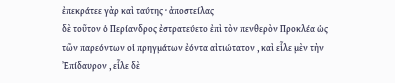ἐπεκράτεε γὰρ καὶ ταύτης · ἀποστείλας
δὲ τοῦτον ὁ Περίανδρος ἐστρατεύετο ἐπὶ τὸν πενθερὸν Προκλέα ὡς τῶν παρεόντων οἱ πρηγμάτων ἐόντα αἰτιώτατον , καὶ εἷλε μὲν τὴν Ἐπίδαυρον , εἷλε δὲ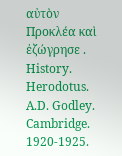αὐτὸν Προκλέα καὶ ἐζώγρησε .
History. Herodotus. A.D. Godley. Cambridge. 1920-1925.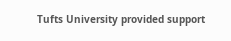Tufts University provided support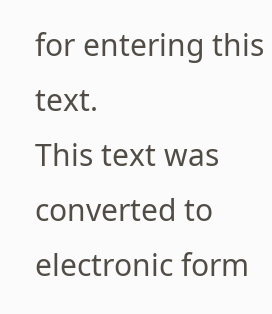for entering this text.
This text was converted to electronic form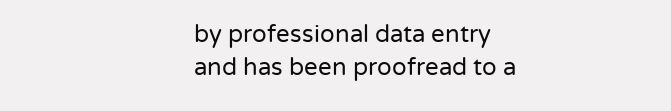by professional data entry and has been proofread to a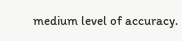medium level of accuracy.